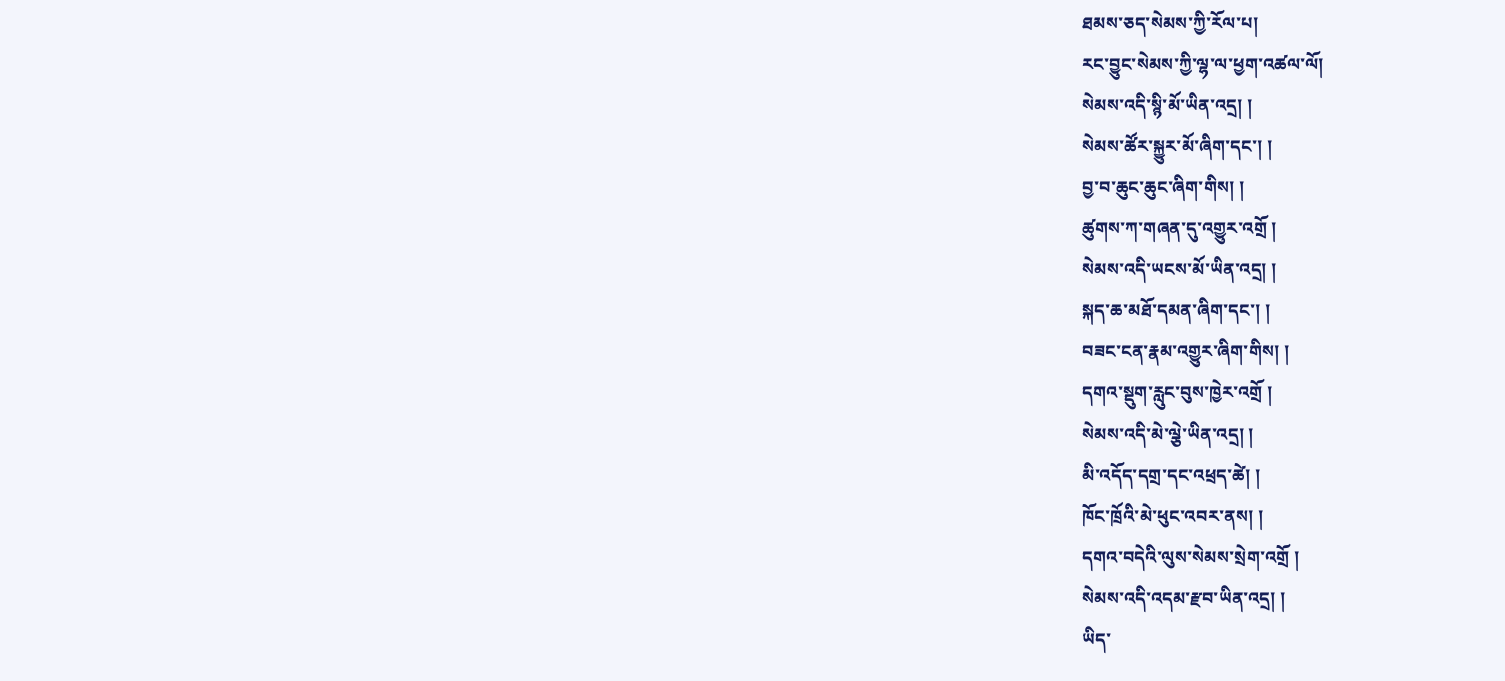ཐམས་ཅད་སེམས་ཀྱི་རོལ་པ།
རང་བྱུང་སེམས་ཀྱི་ལྷ་ལ་ཕྱག་འཚལ་ལོ།
སེམས་འདི་སྙི་མོ་ཡིན་འདྲ། །
སེམས་ཚོར་སྐྱུར་མོ་ཞིག་དང་། །
བྱ་བ་ཆུང་ཆུང་ཞིག་གིས། །
ཚུགས་ཀ་གཞན་དུ་འགྱུར་འགྲོ །
སེམས་འདི་ཡངས་མོ་ཡིན་འདྲ། །
སྐད་ཆ་མཐོ་དམན་ཞིག་དང་། །
བཟང་ངན་རྣམ་འགྱུར་ཞིག་གིས། །
དགའ་སྡུག་རླུང་བུས་ཁྱེར་འགྲོ །
སེམས་འདི་མེ་ལྕེ་ཡིན་འདྲ། །
མི་འདོད་དགྲ་དང་འཕྲད་ཚེ། །
ཁོང་ཁྲོའི་མེ་ཕུང་འབར་ནས། །
དགའ་བདེའི་ལུས་སེམས་སྲེག་འགྲོ །
སེམས་འདི་འདམ་རྫབ་ཡིན་འདྲ། །
ཡིད་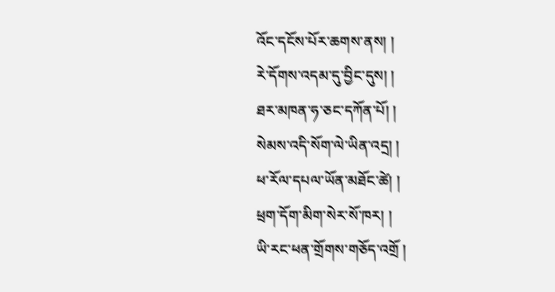འོང་དངོས་པོར་ཆགས་ནས། །
རེ་དོགས་འདམ་དུ་བྱིང་དུས། །
ཐར་མཁན་ཧ་ཅང་དཀོན་པོ། །
སེམས་འདི་སོག་ལེ་ཡིན་འདྲ། །
ཕ་རོལ་དཔལ་ཡོན་མཐོང་ཚེ། །
ཕྲག་དོག་མིག་སེར་སོ་ཁར། །
ཡི་རང་ཕན་གྲོགས་གཅོད་འགྲོ །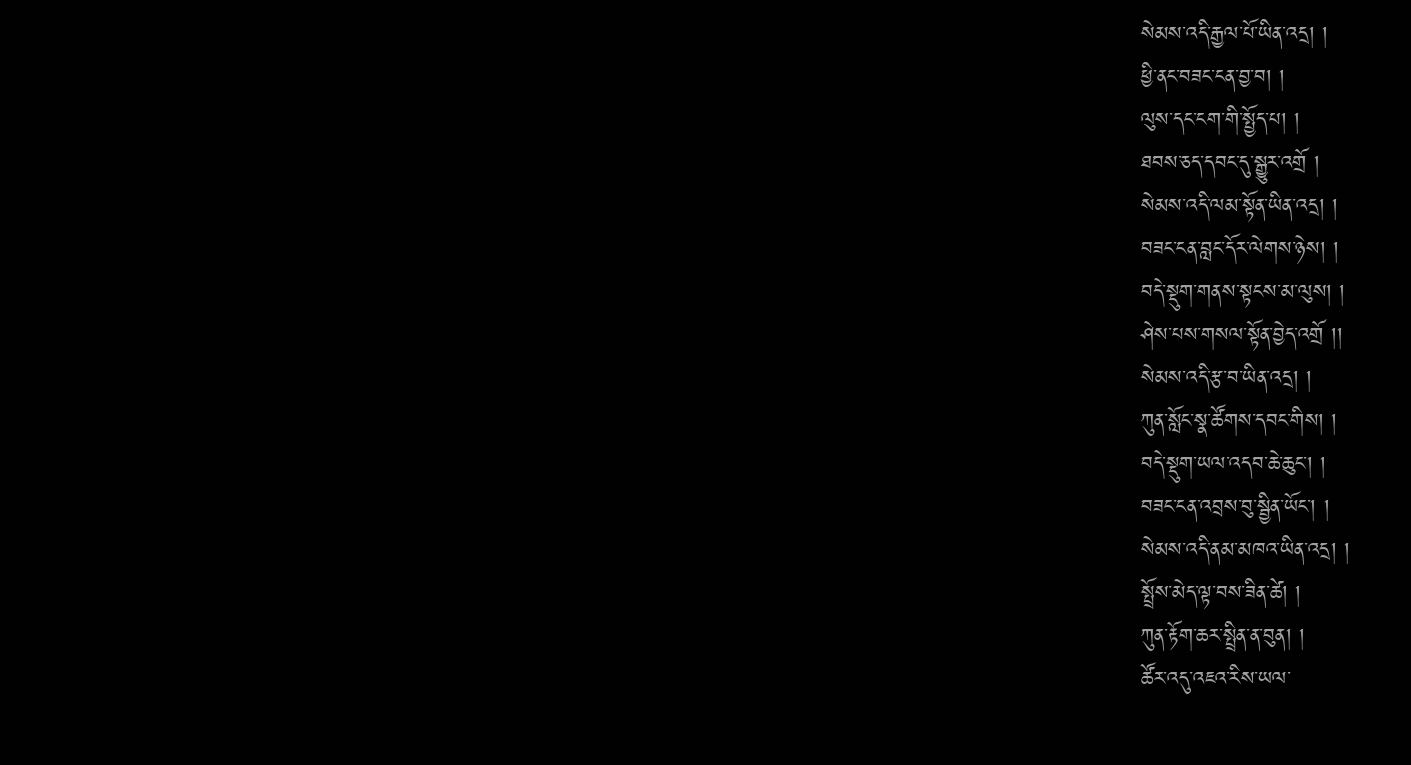སེམས་འདི་རྒྱལ་པོ་ཡིན་འདྲ། །
ཕྱི་ནང་བཟང་ངན་བྱ་བ། །
ལུས་དང་ངག་གི་སྤྱོད་པ། །
ཐབས་ཅད་དབང་དུ་སྒྱུར་འགྲོ །
སེམས་འདི་ལམ་སྟོན་ཡིན་འདྲ། །
བཟང་ངན་བླང་དོར་ལེགས་ཉེས། །
བདེ་སྡུག་གནས་སྟངས་མ་ལུས། །
ཤེས་པས་གསལ་སྟོན་བྱེད་འགྲོ །།
སེམས་འདི་རྩ་བ་ཡིན་འདྲ། །
ཀུན་སློང་སྣ་ཚོགས་དབང་གིས། །
བདེ་སྡུག་ཡལ་འདབ་ཆེ་ཆུང་། །
བཟང་ངན་འབྲས་བུ་སྦྱིན་ཡོང་། །
སེམས་འདི་ནམ་མཁའ་ཡིན་འདྲ། །
སྤྲོས་མེད་ལྟ་བས་ཟིན་ཚེ། །
ཀུན་རྟོག་ཆར་སྤྲིན་ན་བུན། །
ཚོར་འདུ་འཇའ་རིས་ཡལ་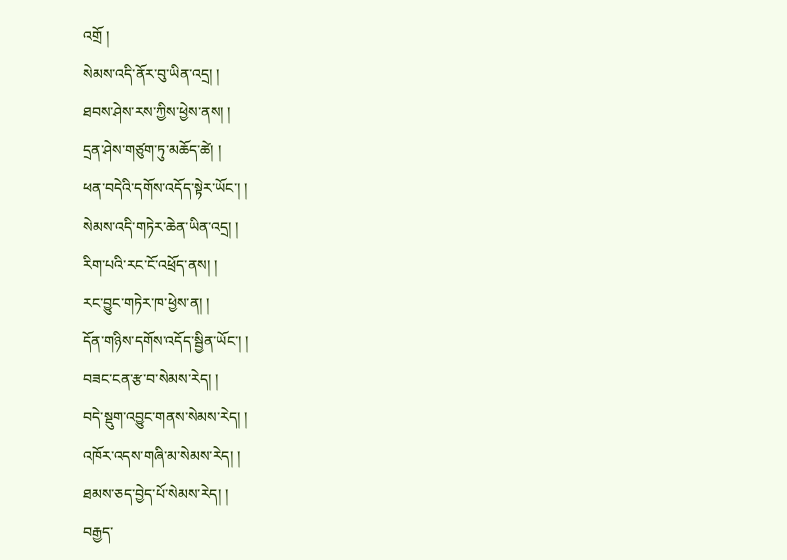འགྲོ །
སེམས་འདི་ནོར་བུ་ཡིན་འདྲ། །
ཐབས་ཤེས་རས་ཀྱིས་ཕྱེས་ནས། །
དྲན་ཤེས་གཙུག་ཏུ་མཆོད་ཚེ། །
ཕན་བདེའི་དགོས་འདོད་སྟེར་ཡོང་། །
སེམས་འདི་གཏེར་ཆེན་ཡིན་འདྲ། །
རིག་པའི་རང་ངོ་འཕྲོད་ནས། །
རང་བྱུང་གཏེར་ཁ་ཕྱེས་ན། །
དོན་གཉིས་དགོས་འདོད་སྦྱིན་ཡོང་། །
བཟང་ངན་རྩ་བ་སེམས་རེད། །
བདེ་སྡུག་འབྱུང་གནས་སེམས་རེད། །
འཁོར་འདས་གཞི་མ་སེམས་རེད། །
ཐམས་ཅད་བྱེད་པོ་སེམས་རེད། །
བརྒྱད་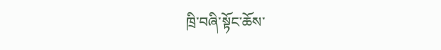ཁྲི་བཞི་སྟོང་ཆོས་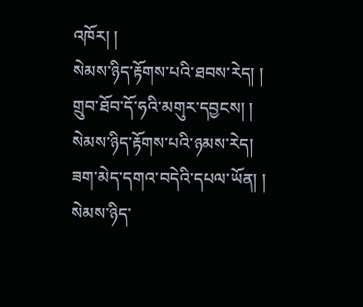འཁོར། །
སེམས་ཉིད་རྟོགས་པའི་ཐབས་རེད། །
གྲུབ་ཐོབ་དོ་ཧའི་མགུར་དབྱངས། །
སེམས་ཉིད་རྟོགས་པའི་ཉམས་རེད།
ཟག་མེད་དགའ་བདེའི་དཔལ་ཡོན། །
སེམས་ཉིད་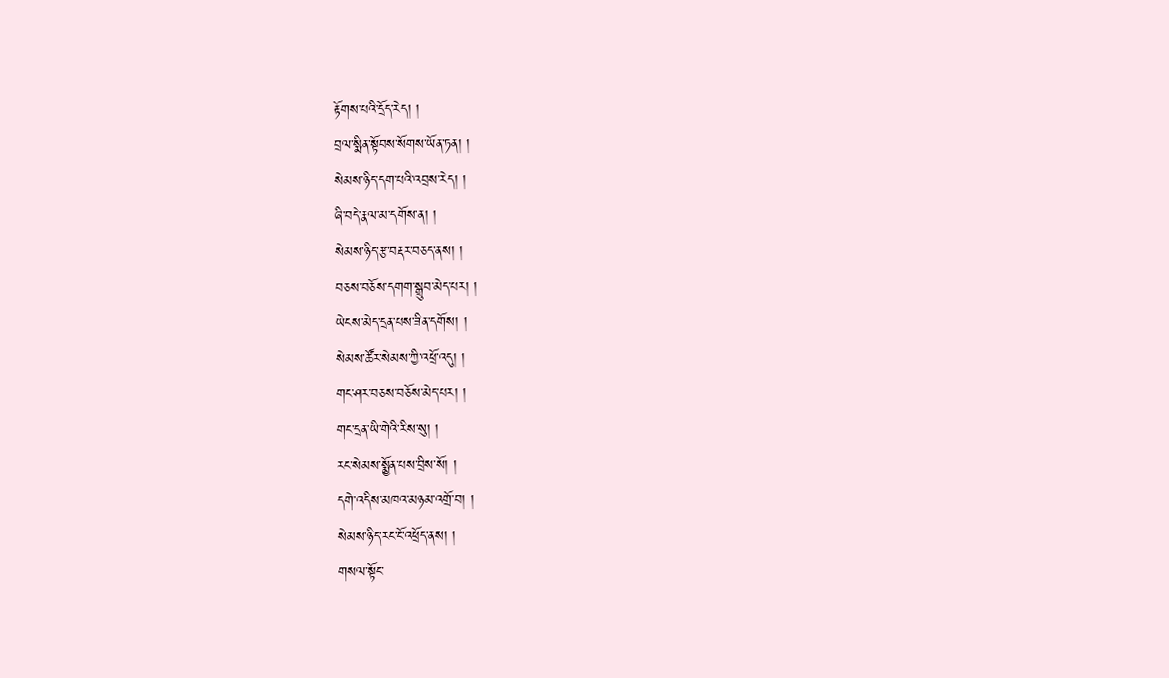རྟོགས་པའི་དྲོད་རེད། །
བྲལ་སྨིན་སྟོབས་སོགས་ཡོན་ཏན། །
སེམས་ཉིད་དག་པའི་འབྲས་རེད། །
ཞི་བདེ་རྣལ་མ་དགོས་ན། །
སེམས་ཉིད་རྩ་བརྡར་བཅད་ནས། །
བཅས་བཅོས་དགག་སྒྲུབ་མེད་པར། །
ཡེངས་མེད་དྲན་པས་ཟིན་དགོས། །
སེམས་ཚོར་སེམས་ཀྱི་འཕྲོ་འདུ། །
གང་ཤར་བཅས་བཅོས་མེད་པར། །
གང་དྲན་ཡི་གེའི་རིས་སུ། །
རང་སེམས་སྨྱོན་པས་བྲིས་སོ། །
དགེ་འདིས་མཁའ་མཉམ་འགྲོ་བ། །
སེམས་ཉིད་རང་ངོ་འཕྲོད་ནས། །
གསལ་སྟོང་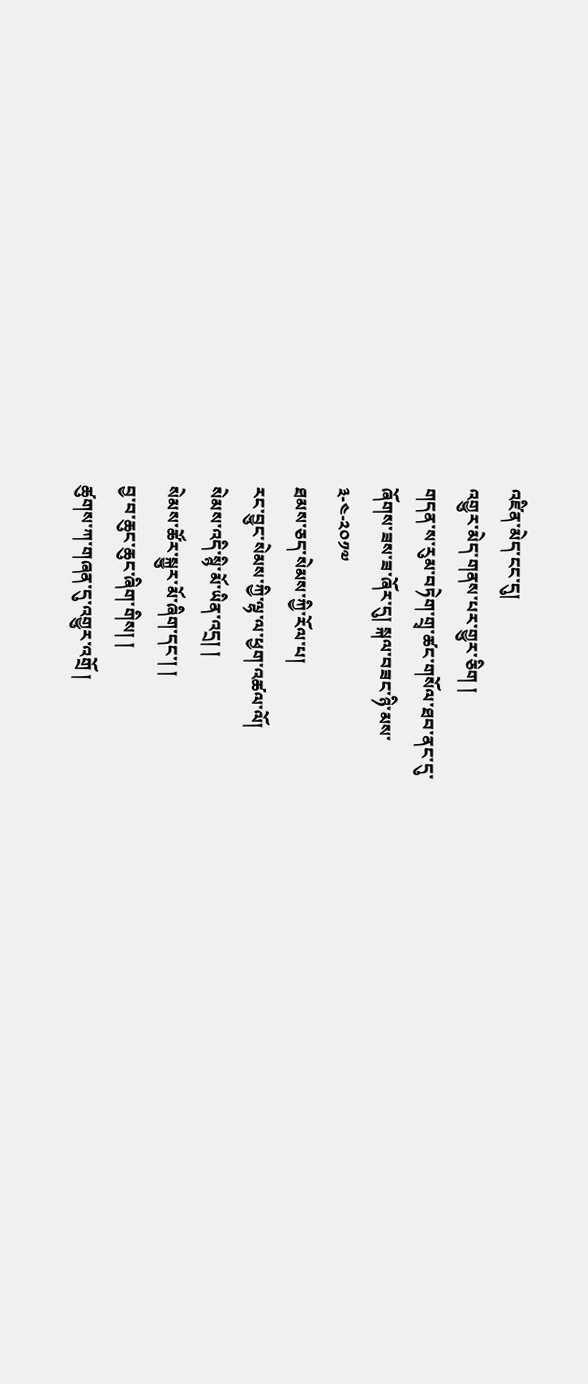འཛིན་མེད་ངང་དུ།
འགྱུར་མེད་གནས་པར་གྱུར་ཅིག །
གདན་ས་རུམ་བཏེག་གྲྭ་ཚང་གསོལ་ཐབ་ནང་དུ་
ཞོགས་ཟས་ཟ་ཞོར་དུ། སྐལ་བཟང་ཉི་མས་
༣-༤-༢༠༡༧
ཐམས་ཅད་སེམས་ཀྱི་རོལ་པ།
རང་བྱུང་སེམས་ཀྱི་ལྷ་ལ་ཕྱག་འཚལ་ལོ།
སེམས་འདི་སྙི་མོ་ཡིན་འདྲ། །
སེམས་ཚོར་སྐྱུར་མོ་ཞིག་དང་། །
བྱ་བ་ཆུང་ཆུང་ཞིག་གིས། །
ཚུགས་ཀ་གཞན་དུ་འགྱུར་འགྲོ །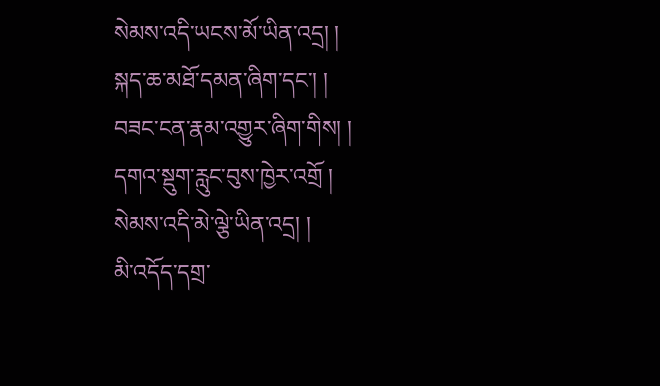སེམས་འདི་ཡངས་མོ་ཡིན་འདྲ། །
སྐད་ཆ་མཐོ་དམན་ཞིག་དང་། །
བཟང་ངན་རྣམ་འགྱུར་ཞིག་གིས། །
དགའ་སྡུག་རླུང་བུས་ཁྱེར་འགྲོ །
སེམས་འདི་མེ་ལྕེ་ཡིན་འདྲ། །
མི་འདོད་དགྲ་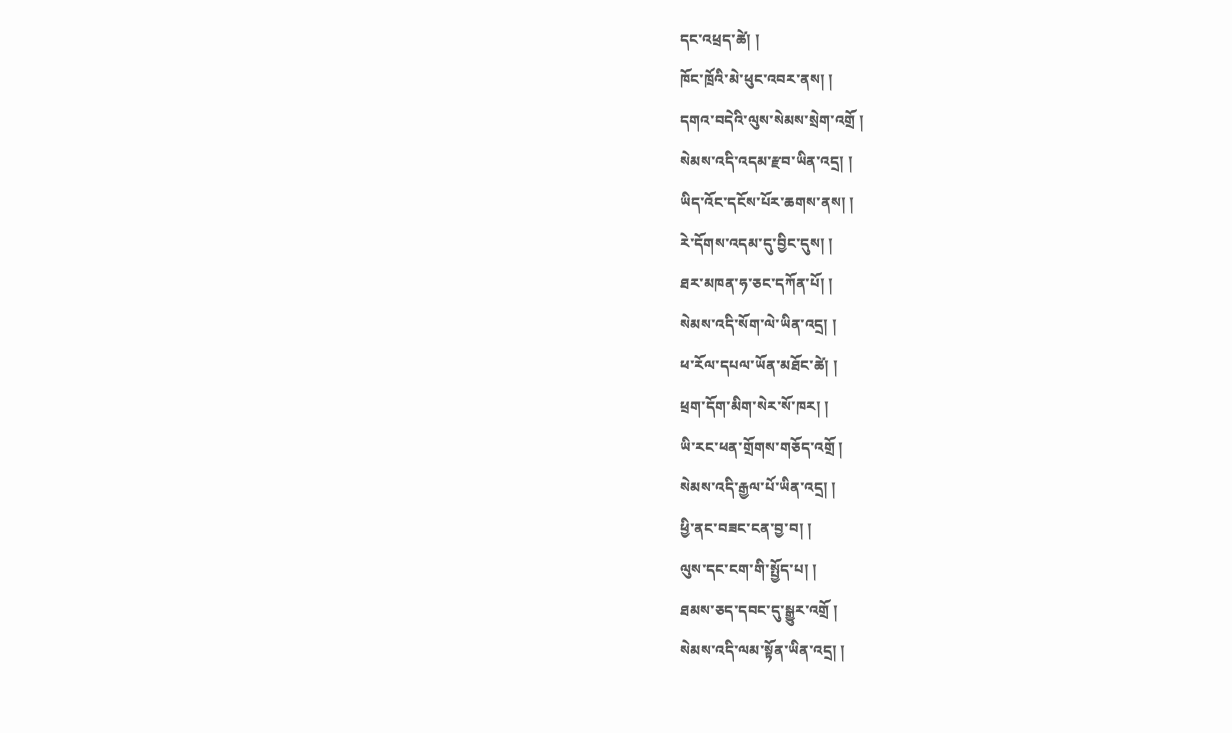དང་འཕྲད་ཚེ། །
ཁོང་ཁྲོའི་མེ་ཕུང་འབར་ནས། །
དགའ་བདེའི་ལུས་སེམས་སྲེག་འགྲོ །
སེམས་འདི་འདམ་རྫབ་ཡིན་འདྲ། །
ཡིད་འོང་དངོས་པོར་ཆགས་ནས། །
རེ་དོགས་འདམ་དུ་བྱིང་དུས། །
ཐར་མཁན་ཧ་ཅང་དཀོན་པོ། །
སེམས་འདི་སོག་ལེ་ཡིན་འདྲ། །
ཕ་རོལ་དཔལ་ཡོན་མཐོང་ཚེ། །
ཕྲག་དོག་མིག་སེར་སོ་ཁར། །
ཡི་རང་ཕན་གྲོགས་གཅོད་འགྲོ །
སེམས་འདི་རྒྱལ་པོ་ཡིན་འདྲ། །
ཕྱི་ནང་བཟང་ངན་བྱ་བ། །
ལུས་དང་ངག་གི་སྤྱོད་པ། །
ཐམས་ཅད་དབང་དུ་སྒྱུར་འགྲོ །
སེམས་འདི་ལམ་སྟོན་ཡིན་འདྲ། །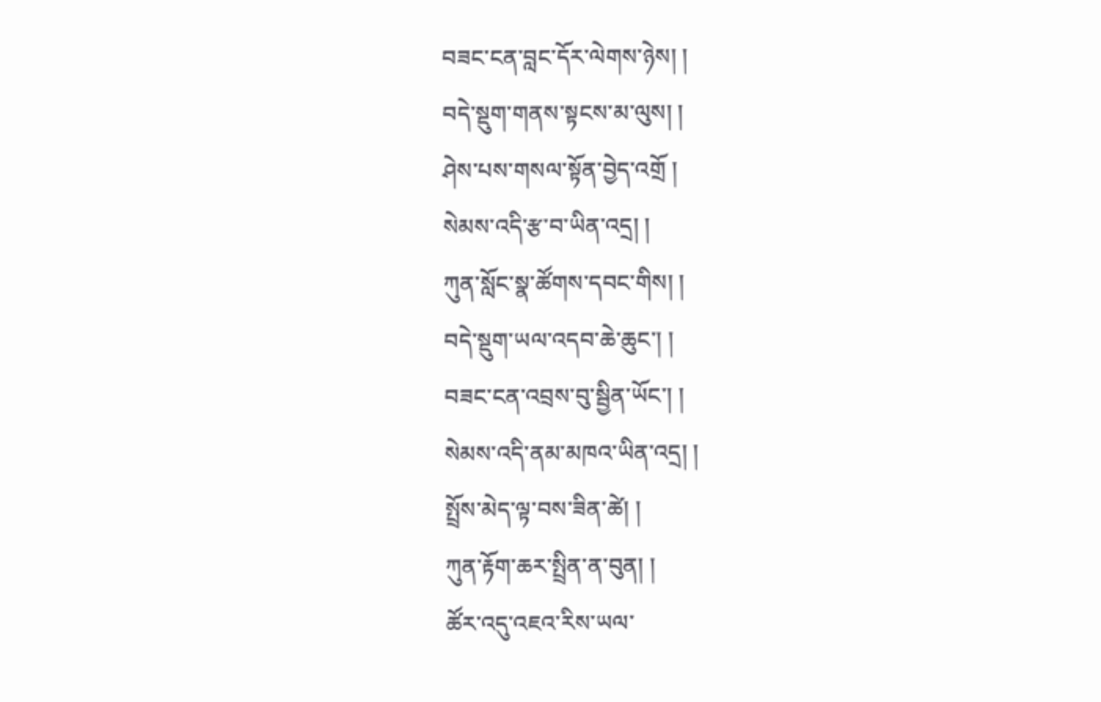བཟང་ངན་བླང་དོར་ལེགས་ཉེས། །
བདེ་སྡུག་གནས་སྟངས་མ་ལུས། །
ཤེས་པས་གསལ་སྟོན་བྱེད་འགྲོ །
སེམས་འདི་རྩ་བ་ཡིན་འདྲ། །
ཀུན་སློང་སྣ་ཚོགས་དབང་གིས། །
བདེ་སྡུག་ཡལ་འདབ་ཆེ་ཆུང་། །
བཟང་ངན་འབྲས་བུ་སྦྱིན་ཡོང་། །
སེམས་འདི་ནམ་མཁའ་ཡིན་འདྲ། །
སྤྲོས་མེད་ལྟ་བས་ཟིན་ཚེ། །
ཀུན་རྟོག་ཆར་སྤྲིན་ན་བུན། །
ཚོར་འདུ་འཇའ་རིས་ཡལ་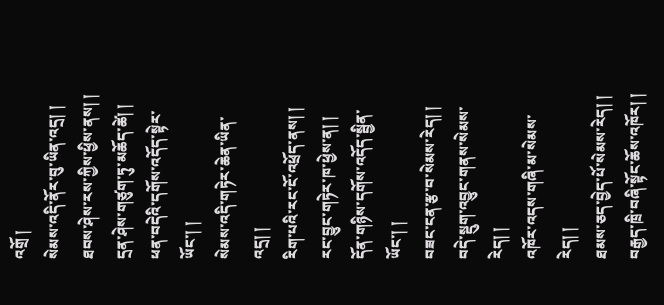འགྲོ །
སེམས་འདི་ནོར་བུ་ཡིན་འདྲ། །
ཐབས་ཤེས་རས་ཀྱིས་ཕྱིས་ནས། །
དྲན་ཤེས་གཙུག་ཏུ་མཆོད་ཚེ། །
ཕན་བདེའི་དགོས་འདོད་སྟེར་ཡོང་། །
སེམས་འདི་གཏེར་ཆེན་ཡིན་འདྲ། །
རིག་པའི་རང་ངོ་འཕྲོད་ནས། །
རང་བྱུང་གཏེར་ཁ་ཕྱེས་ན། །
དོན་གཉིས་དགོས་འདོད་སྦྱིན་ཡོང་། །
བཟང་ངན་རྩ་བ་སེམས་རེད། །
བདེ་སྡུག་འབྱུང་གནས་སེམས་རེད། །
འཁོར་འདས་གཞི་མ་སེམས་རེད། །
ཐམས་ཅད་བྱེད་པོ་སེམས་རེད། །
བརྒྱད་ཁྲི་བཞི་སྟོང་ཆོས་འཁོར། །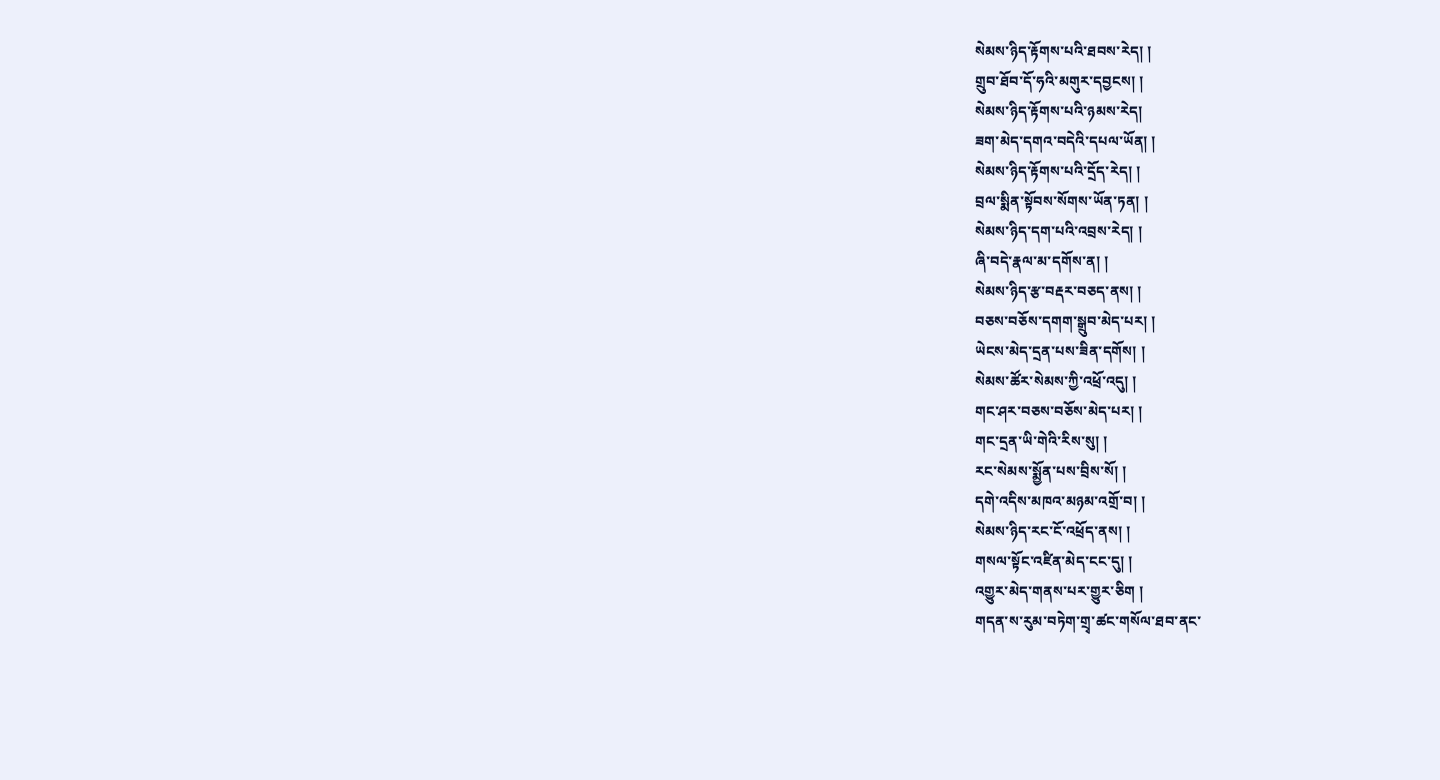སེམས་ཉིད་རྟོགས་པའི་ཐབས་རེད། །
གྲུབ་ཐོབ་དོ་ཧའི་མགུར་དབྱངས། །
སེམས་ཉིད་རྟོགས་པའི་ཉམས་རེད།
ཟག་མེད་དགའ་བདེའི་དཔལ་ཡོན། །
སེམས་ཉིད་རྟོགས་པའི་དྲོད་རེད། །
བྲལ་སྨིན་སྟོབས་སོགས་ཡོན་ཏན། །
སེམས་ཉིད་དག་པའི་འབྲས་རེད། །
ཞི་བདེ་རྣལ་མ་དགོས་ན། །
སེམས་ཉིད་རྩ་བརྡར་བཅད་ནས། །
བཅས་བཅོས་དགག་སྒྲུབ་མེད་པར། །
ཡེངས་མེད་དྲན་པས་ཟིན་དགོས། །
སེམས་ཚོར་སེམས་ཀྱི་འཕྲོ་འདུ། །
གང་ཤར་བཅས་བཅོས་མེད་པར། །
གང་དྲན་ཡི་གེའི་རིས་སུ། །
རང་སེམས་སྨྱོན་པས་བྲིས་སོ། །
དགེ་འདིས་མཁའ་མཉམ་འགྲོ་བ། །
སེམས་ཉིད་རང་ངོ་འཕྲོད་ནས། །
གསལ་སྟོང་འཛིན་མེད་ངང་དུ། །
འགྱུར་མེད་གནས་པར་གྱུར་ཅིག །
གདན་ས་རུམ་བཏེག་གྲྭ་ཚང་གསོལ་ཐབ་ནང་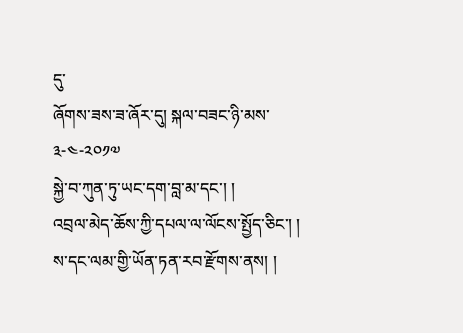དུ་
ཞོགས་ཟས་ཟ་ཞོར་དུ། སྐལ་བཟང་ཉི་མས་
༣-༤-༢༠༡༧
སྐྱེ་བ་ཀུན་ཏུ་ཡང་དག་བླ་མ་དང་། །
འབྲལ་མེད་ཆོས་ཀྱི་དཔལ་ལ་ལོངས་སྤྱོད་ཅིང་། །
ས་དང་ལམ་གྱི་ཡོན་ཏན་རབ་རྫོགས་ནས། །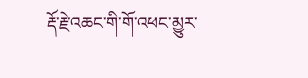རྡོ་རྗེ་འཆང་གི་གོ་འཕང་མྱུར་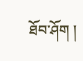ཐོབ་ཤོག །